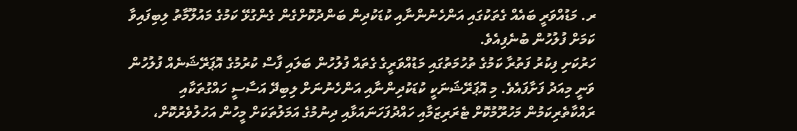ރ. މަޑުއްވަރީ ބައެއް ގެތަކުގައި އަންހެނުންނާއި ކުޑަކުދިން ބަންދުކޮށްގެން ގެންގުޅޭ ކަމުގެ މައުލޫމާތު ލިބިފައިވާ ކަމަށް ފުލުހުން ބުނެފިއެވެ.
ހަރުކަށި ފިކުރު ފަތުރާ ކަމުގެ ތުހުމަތުގައި މަޑުއްވަރީގެ ގެތައް ފުލުހުން ބަލައި ފާސް ކުރުމުގެ އޮޕަރޭޝަނެއް ފުލުހުން ވަނީ މިއަދު ފަށާފައެވެ. މި އޮޕަރޭޝަނަކީ ކުޑަކުދިންނާއި އަންހެނުނަށް ލިބިދޭ އަސާސީ ހައްގުތަކާއި ރައްކާތެރިކަމުން މަހުރޫމުކޮށް ޓެރަރިޒަމާއި ހައްދުފަހަނައަޅާއި ދިނުމުގެ އަމަލުތަކަށް މީހުން އަހުލުވެރުކޮށް،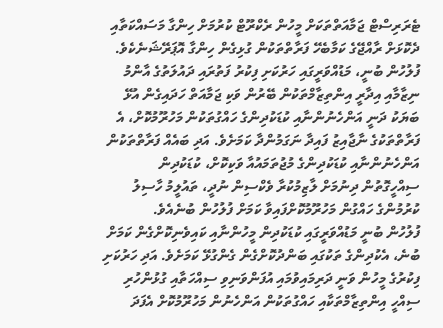ޓެރަރިސްޓް ޖަމާއަތްތަކަށް މީހުން ރެކްރޫޓް ކުރުމަށް ހިންގާ މަސައްކަތާއި ދެކޮޅަށް ރާއްޖޭގެ ކަމާބެހޭ ފަރާތްތަކުން ގުޅިގެން ހިންގާ އޮޕަރޭޝަނެކެވެ.
ފުލުހުން ބުނީ، މަޑުއްވަރީގައި ހަރުކަށި ފިކުރު ފަތުރައި ދައުލަތުގެ އާންމު ނިޒާމާއި އިދާރީ އިންތިޒާމްތަކުން ބޭރުން ވަކި ޖަމާއަތް ހަދައިގެން އުޅޭ ބަޔަކު ދަނީ އަންހެނުންނާއި ކުޑަކުދިންގެ ހައްގުތަކުން މަހުރޫމުކޮށް، އެ ފަރާތްތަކުގެ ނާޖާއިޒު ފައިދާ ނަގަމުންދާ ކަމަށެވެ. އަދި ބައެއް ފަރާތްތަކުން އަންހެނުންނާއި ކުޑަކުދިންގެ މުޖުތަމައުއާ ވަކިކޮށް، ކުޑަކުދިން ސިއްހީގޮތުން ދިނުމަށް ލާޒިމުކުރާ ވެކްސިން ނުދީ، ތައުލީމު ހާސިލު ކުރުމުންގެ ހައްގުން މަހުރޫމުކޮށްފައިވާ ކަމަށް ފުލުހުން ބުނެއެވެ.
ފުލުހުން ބުނީ މަޑުއްވަރީގައި ކުޑަކުދިން މީހުންނާއި ކައިވެނިކޮށްގެން ކަމަށް ބުނެ، އެކުދިންގެ ތަކުގައި ބަންދުކޮށްގެން ގެންގުޅޭ ކަމަށެވެ. އަދި ހަރުކަށި ފިކުރުގެ މީހުން ވަނީ ދަރިމައިވުމައި އުފަންވަނިވި ސިއްހަތާއި ގުޅުންހުރި ސިއްހީ އިންތިޒާމްތަކާއި ހައްގުތަކުން އަންހެނުން މަހުރޫމުކޮށް އެފަދަ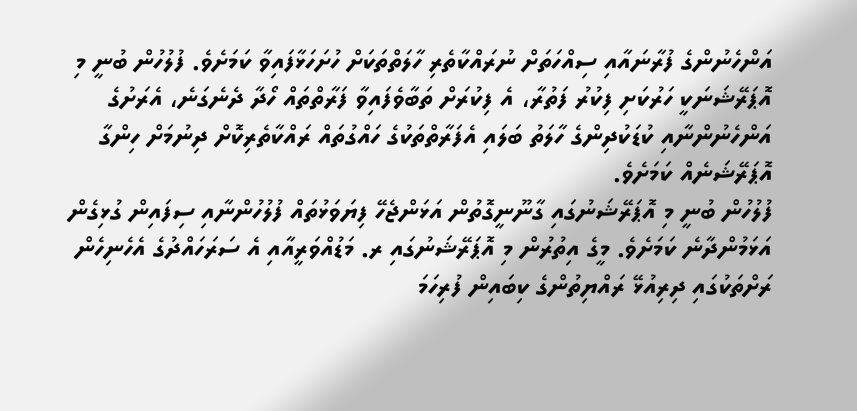އަންހެނުންގެ ފުރާނައާއި ސިއްހަތަށް ނުރައްކާތެރި ހާލަތްތަކަށް ހުށަހަޅާފައިވާ ކަމަށެވެ. ފުލުހުން ބުނީ މި އޮޕަރޭޝަނަކީ ހަރުކަށި ފިކުރު ފަތުރާ، އެ ފިކުރަށް ތަބާވެފައިވާ ފަރާތްތައް ހޯދާ ދެނެގަނެ، އެރަށުގެ އަންހެނުންނާއި ކުޑަކުދިންގެ ހާލަތު ބަލައި އެފަރާތްތަކުގެ ހައްގުތައް ރައްކާތެރިކޮށް ދިނުމަށް ހިންގާ އޮޕަރޭޝަނެއް ކަމަށެވެ.
ފުލުހުން ބުނީ މި އޮޕަރޭޝަނުގައި ގާނޫނީގޮތުން އަޅަންޖެހޭ ފިޔަވަޅުތައް ފުލުހުންނާއި ސިފައިން ގުޅިގެން އަޅަމުންދާނެ ކަމަށެވެ. މީގެ އިތުރުން މި އޮޕަރޭޝަނުގައި ރ. މަޑުއްވަރީއާއި އެ ސަރަހައްދުގެ އެހެނިހެން ރަށްތަކުގައި ދިރިއުޅޭ ރައްޔިތުންގެ ކިބައިން ފުރިހަމަ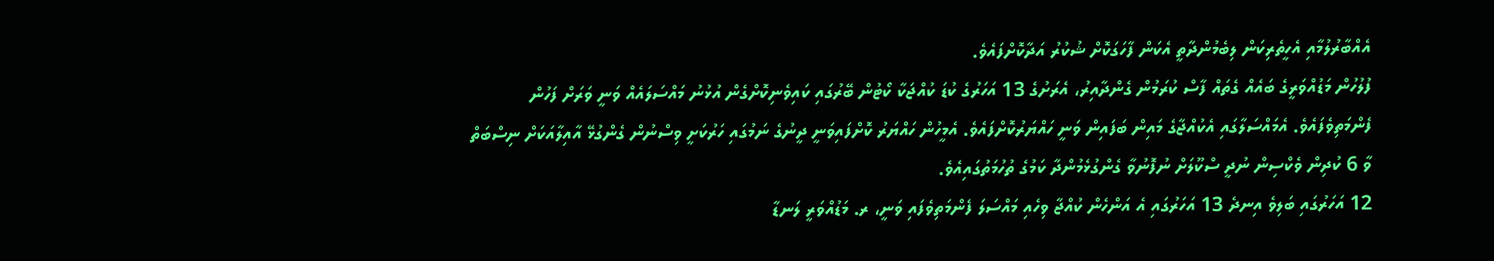އެއްބާރުލުމާއި އެހީތެރިކަން ލިބެމުންދާތީ އެކަން ފާހަގަކޮށް ޝުކުރު އަދާކޮށްފައެވެ.
ފުލުހުން މަޑުއްވަރީގެ ބައެއް ގެތައް ފާސް ކުރަމުން ގެންދާއިރު، އެރަށުގެ 13 އަހަރުގެ ކުޑަ ކުއްޖަކާ ކޯޓުން ބޭރުގައި ކައިވެނިކޮށްގެން އުޅުނު މައްސަލައެއް ވަނީ ވަރަށް ފަހުން ފެންމަތިވެފައެވެ. އެމައްސަލާގައި އެކުއްޖާގެ މައިން ބަފައިން ވަނީ ހައްޔަރުކޮށްފައެވެ. އެމީހުން ހައްޔަރު ކޮށްފައިވަނީ ދީނުގެ ނަމުގައި ހަރުކަށީ ވިސްނުން ގެންގުޅޭ އާއިލާއަކަށް ނިސްބަތް ވާ 6 ކުދިން ވެކްސިން ނުދީ ސްކޫލަށް ނުފޮނުވާ ގެންގުޅެމުންދާ ކަމުގެ ތުހުމަތުގައިއެވެ.
12 އަހަރުގައި ބަލިވެ އިނދެ 13 އަހަރުގައި އެ އަންހެން ކުއްޖާ ވިހެއި މައްސަލަ ފެންމަތިވެފައި ވަނީ، ރ. މަޑުއްވަރީ ލަނޑާ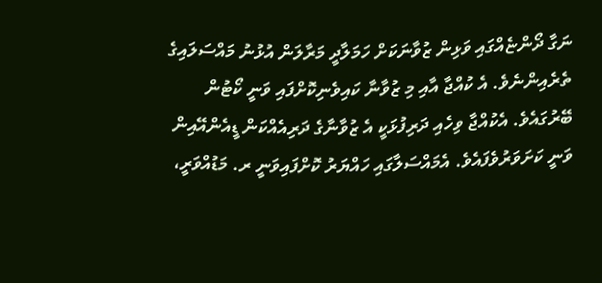ނަގާ ދޯންޏެއްގައި ވަޅިން ޒުވާނަކަށް ހަމަލާދީ މަރާލަން އުޅުނު މައްސަލައިގެ ތެރެއިންނެވެ. އެ ކުއްޖާ އާއި މި ޒުވާނާ ކައިވެނިކޮށްފައި ވަނީ ކޯޓުން ބޭރުގައެވެ. އެކުއްޖާ ވިހެއި ދަރިފުޅަކީ އެ ޒުވާނާގެ ދަރިއެއްކަން ޑީއެންއޭއިން ވަނީ ކަށަވަރުވެފައެވެ. އެމައްސަލާގައި ހައްޔަރު ކޮށްފައިވަނީ ރ. މަޑުއްވަރީ،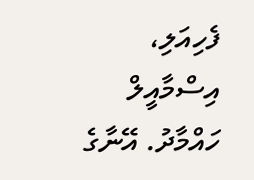ފެހިއަލި، އިސްމާއީލް ހައްމާދު. އޭނާގެ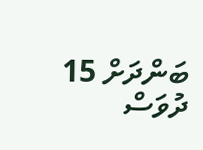ބަންދަށް 15 ދުވަސް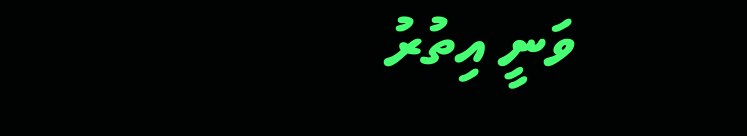ވަނީ އިތުރު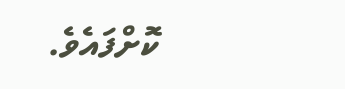ކޮށްފައެވެ.